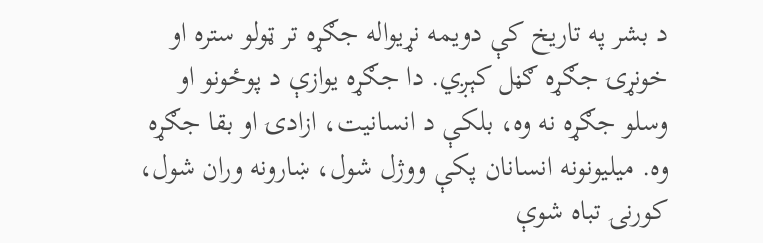د بشر په تاریخ کې دویمه نړیواله جګړه تر ټولو ستره او خونړۍ جګړه ګڼل کېږي. دا جګړه یوازې د پوځونو او وسلو جګړه نه وه، بلکې د انسانیت، ازادۍ او بقا جګړه وه. میلیونونه انسانان پکې ووژل شول، ښارونه وران شول، کورنۍ تباه شوې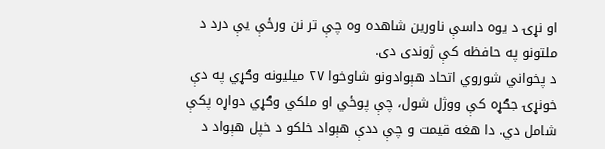او نړۍ د یوه داسې ناورین شاهده وه چې تر نن ورځې یې درد د ملتونو په حافظه کې ژوندی دی.
د پخواني شوروي اتحاد هېوادونو شاوخوا ۲۷ میلیونه وګړي په دې خونړۍ جګړه کې ووژل شول، چې پوځي او ملکي وګړي دواړه پکې شامل دي. دا هغه قیمت و چې ددې هېواد خلکو د خپل هېواد د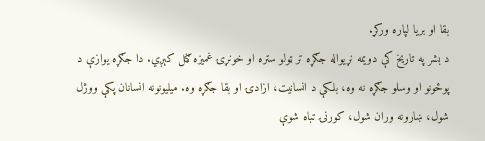بقا او بریا لپاره ورکړ.
د بشر په تاریخ کې دویمه نړیواله جګړه تر ټولو ستره او خونړۍ غمیزه ګڼل کېږي. دا جګړه یوازې د پوځونو او وسلو جګړه نه وه، بلکې د انسانیت، ازادۍ او بقا جګړه وه. میلیونونه انسانان پکې ووژل شول، ښارونه وران شول، کورنۍ تباه شوې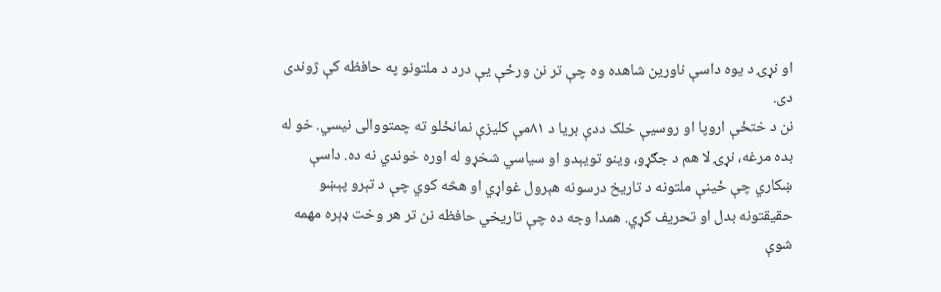او نړۍ د یوه داسې ناورین شاهده وه چې تر نن ورځې یې درد د ملتونو په حافظه کې ژوندی دی.
نن د ختځې اروپا او روسيې خلک ددې بریا د ۸۱مې کلیزې نمانځلو ته چمتووالی نیسي. خو له بده مرغه، نړۍ لا هم د جګړو، وینو تویېدو او سیاسي شخړو له اوره خوندي نه ده. داسې ښکاري چې ځینې ملتونه د تاریخ درسونه هېرول غواړي او هڅه کوي چې د تېرو پېښو حقیقتونه بدل او تحریف کړي. همدا وجه ده چې تاریخي حافظه نن تر هر وخت ډېره مهمه شوې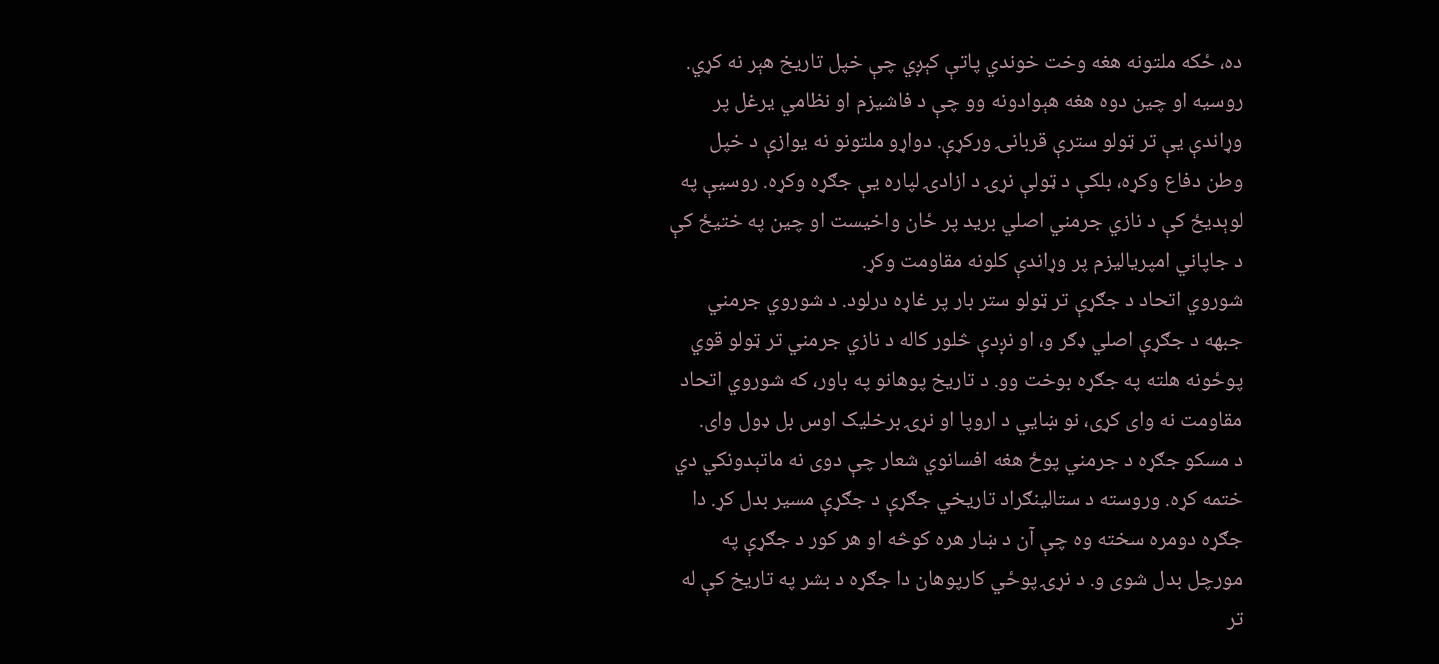ده، ځکه ملتونه هغه وخت خوندي پاتې کېږي چې خپل تاریخ هېر نه کړي.
روسیه او چین دوه هغه هېوادونه وو چې د فاشیزم او نظامي یرغل پر وړاندې یې تر ټولو سترې قربانۍ ورکړې. دواړو ملتونو نه یوازې د خپل وطن دفاع وکړه، بلکې د ټولې نړۍ د ازادۍ لپاره یې جګړه وکړه. روسیې په لوېدیځ کې د نازي جرمني اصلي برید پر ځان واخیست او چین په ختیځ کې د جاپاني امپریالیزم پر وړاندې کلونه مقاومت وکړ.
شوروي اتحاد د جګړې تر ټولو ستر بار پر غاړه درلود. د شوروي جرمني جبهه د جګړې اصلي ډګر و، او نږدې څلور کاله د نازي جرمني تر ټولو قوي پوځونه هلته په جګړه بوخت وو. د تاریخ پوهانو په باور، که شوروي اتحاد مقاومت نه وای کړی، نو ښايي د اروپا او نړۍ برخلیک اوس بل ډول وای.
د مسکو جګړه د جرمني پوځ هغه افسانوي شعار چې دوی نه ماتېدونکي دي ختمه کړه. وروسته د ستالینګراد تاریخي جګړې د جګړې مسیر بدل کړ. دا جګړه دومره سخته وه چې آن د ښار هره کوڅه او هر کور د جګړې په مورچل بدل شوی و. د نړۍ پوځي کارپوهان دا جګړه د بشر په تاریخ کې له تر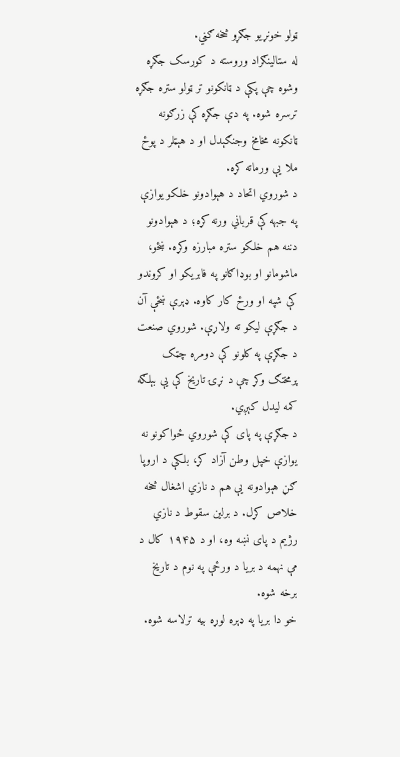ټولو خونړیو جګړو څخه ګڼي.
له ستالینګراد وروسته د کورسک جګړه وشوه چې پکې د ټانکونو تر ټولو ستره جګړه ترسره شوه. په دې جګړه کې زرګونه ټانکونه مخامخ وجنګېدل او د هېټلر د پوځ ملا یې ورماته کړه.
د شوروي اتحاد د هېوادونو خلکو یوازې په جبهه کې قرباني ورنه کړه؛ د هېوادونو دننه هم خلکو ستره مبارزه وکړه. ښځو، ماشومانو او بوډاګانو په فابریکو او کروندو کې شپه او ورځ کار کاوه. ډېرې ښځې آن د جګړې لیکو ته ولاړې. شوروي صنعت د جګړې په کلونو کې دومره چټک پرمختګ وکړ چې د نړۍ تاریخ کې یې بېلګه کمه لیدل کېږي.
د جګړې په پای کې شوروي ځواکونو نه یوازې خپل وطن آزاد کړ، بلکې د اروپا ګڼ هېوادونه یې هم د نازي اشغال څخه خلاص کړل. د برلین سقوط د نازي رژیم د پای نښه وه، او د ۱۹۴۵ کال د مې نهمه د بریا د ورځې په نوم د تاریخ برخه شوه.
خو دا بریا په ډېره لوړه بیه ترلاسه شوه.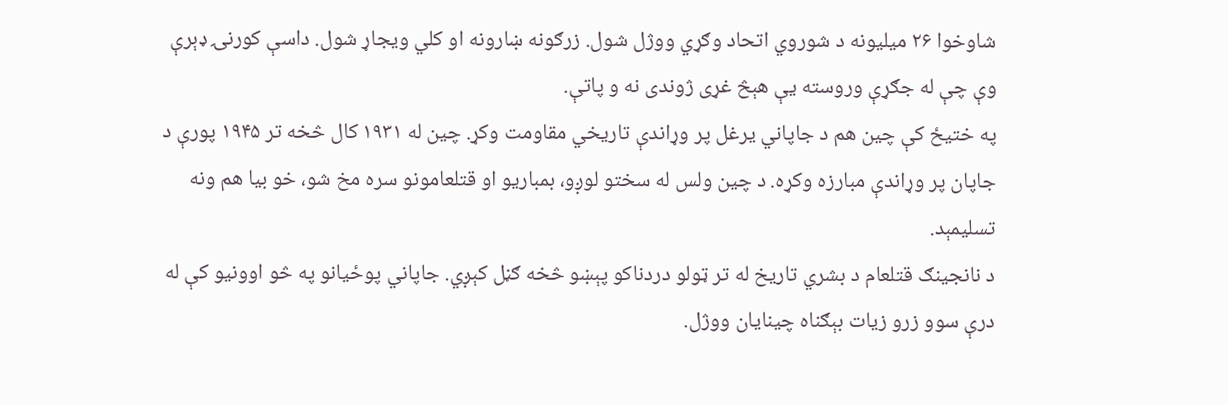شاوخوا ۲۶ میلیونه د شوروي اتحاد وګړي ووژل شول. زرګونه ښارونه او کلي ویجاړ شول. داسې کورنۍ ډېرې وې چې له جګړې وروسته یې هېڅ غړی ژوندی نه و پاتې.
په ختیځ کې چین هم د جاپاني یرغل پر وړاندې تاریخي مقاومت وکړ. چین له ۱۹۳۱ کال څخه تر ۱۹۴۵ پورې د جاپان پر وړاندې مبارزه وکړه. د چین ولس له سختو لوږو، بمباریو او قتلعامونو سره مخ شو، خو بیا هم ونه تسلیمېد.
د نانجینګ قتلعام د بشري تاریخ له تر ټولو دردناکو پېښو څخه ګڼل کېږي. جاپاني پوځیانو په څو اوونیو کې له درې سوو زرو زیات بېګناه چینایان ووژل.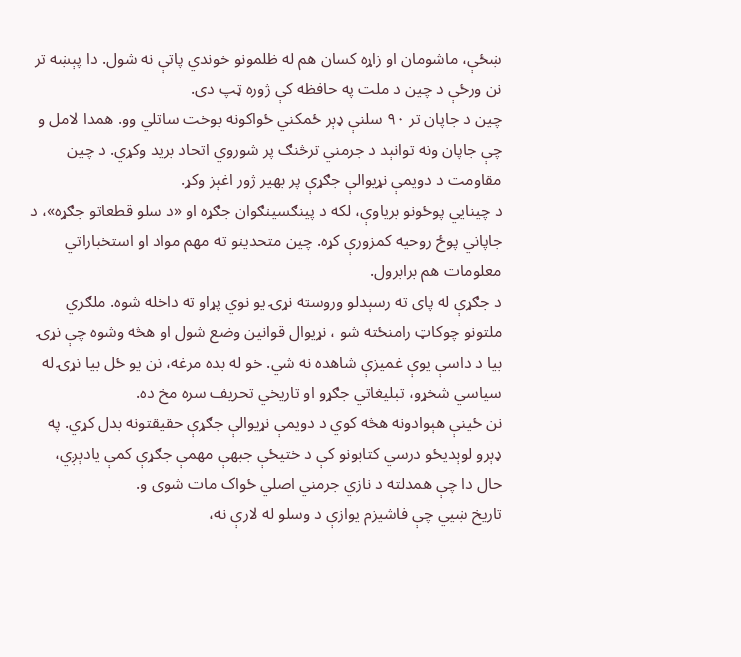ښځې، ماشومان او زاړه کسان هم له ظلمونو خوندي پاتې نه شول. دا پېښه تر نن ورځې د چین د ملت په حافظه کې ژوره ټپ دی.
چین د جاپان تر ۹۰ سلنې ډېر ځمکني ځواکونه بوخت ساتلي وو. همدا لامل و چې جاپان ونه توانېد د جرمني ترڅنګ پر شوروي اتحاد برید وکړي. د چین مقاومت د دویمې نړیوالې جګړې پر بهیر ژور اغېز وکړ.
د چینایي پوځونو بریاوې، لکه د پینګسینګوان جګړه او «د سلو قطعاتو جګړه»، د جاپاني پوځ روحیه کمزورې کړه. چین متحدینو ته مهم مواد او استخباراتي معلومات هم برابرول.
د جګړې له پای ته رسېدلو وروسته نړۍ یو نوي پړاو ته داخله شوه. ملګري ملتونو چوکاټ رامنځته شو ، نړیوال قوانین وضع شول او هڅه وشوه چې نړۍ بیا د داسې یوې غمیزې شاهده نه شي. خو له بده مرغه، نن یو ځل بیا نړۍ له سیاسي شخړو، تبلیغاتي جګړو او تاریخي تحریف سره مخ ده.
نن ځینې هېوادونه هڅه کوي د دویمې نړیوالې جګړې حقیقتونه بدل کړي. په ډېرو لوېدیځو درسي کتابونو کې د ختیځې جبهې مهمې جګړې کمې یادېږي، حال دا چې همدلته د نازي جرمني اصلي ځواک مات شوی و.
تاریخ ښيي چې فاشیزم یوازې د وسلو له لارې نه،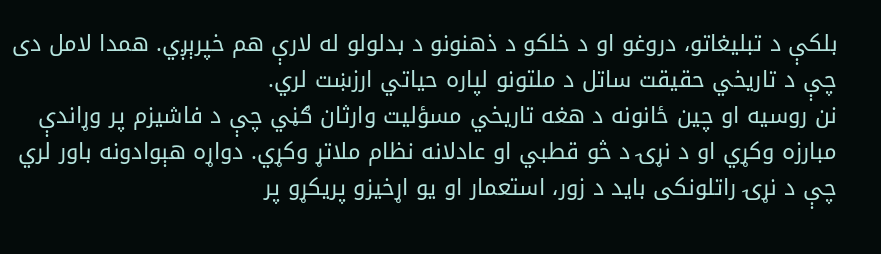بلکې د تبلیغاتو، دروغو او د خلکو د ذهنونو د بدلولو له لارې هم خپرېږي. همدا لامل دی چې د تاریخي حقیقت ساتل د ملتونو لپاره حیاتي ارزښت لري.
نن روسیه او چین ځانونه د هغه تاریخي مسؤلیت وارثان ګڼي چې د فاشیزم پر وړاندې مبارزه وکړي او د نړۍ د څو قطبي او عادلانه نظام ملاتړ وکړي. دواړه هېوادونه باور لري چې د نړۍ راتلونکی باید د زور، استعمار او یو اړخیزو پریکړو پر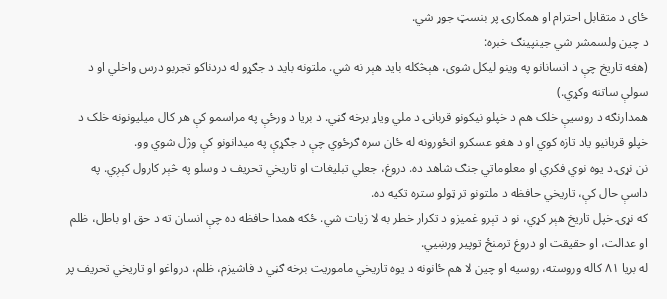ځای د متقابل احترام او همکارۍ پر بنسټ جوړ شي.
د چین ولسمشر شي جینپینګ خبره:
(هغه تاریخ چې د انسانانو په وینو لیکل شوی، هېڅکله باید هېر نه شي. ملتونه باید د جګړو له دردناکو تجربو درس واخلي او د سولې ساتنه وکړي.)
همدارنګه د روسیې خلک هم د خپلو نیکونو قربانۍ د ملي ویاړ برخه ګڼي. د بریا د ورځې په مراسمو کې هر کال میلیونونه خلک د خپلو قربانیو یاد تازه کوي او د هغو عسکرو انځورونه له ځان سره ګرځوي چې د جګړې په میدانونو کې وژل شوي وو.
نن نړۍ د یوه نوي فکري او معلوماتي جنګ شاهد ده. دروغ، جعلي تبلیغات او تاریخي تحریف د وسلو په څېر کارول کېږي. په داسې حال کې، تاریخي حافظه د ملتونو تر ټولو ستره تکیه ده.
که نړۍ خپل تاریخ هېر کړي، نو د تېرو غمیزو د تکرار خطر به لا زیات شي. ځکه همدا حافظه ده چې انسان ته د حق او باطل، ظلم او عدالت، او حقیقت او دروغ ترمنځ توپیر ورښيي.
له بریا ۸۱ کاله وروسته، روسیه او چین لا هم ځانونه د یوه تاریخي ماموریت برخه ګڼي د فاشیزم، ظلم، درواغو او تاریخي تحریف پر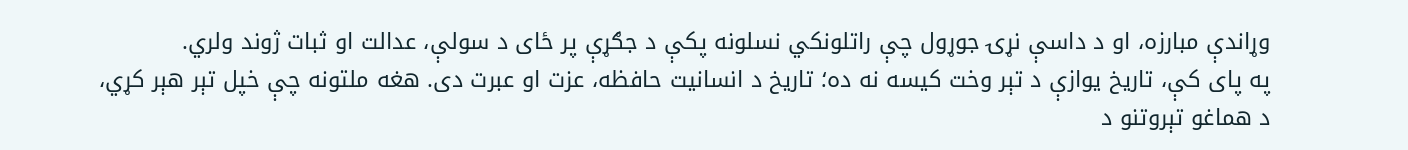وړاندې مبارزه، او د داسې نړۍ جوړول چې راتلونکي نسلونه پکې د جګړې پر ځای د سولې، عدالت او ثبات ژوند ولري.
په پای کې، تاریخ یوازې د تېر وخت کیسه نه ده؛ تاریخ د انسانیت حافظه، عزت او عبرت دی. هغه ملتونه چې خپل تېر هېر کړي، د هماغو تېروتنو د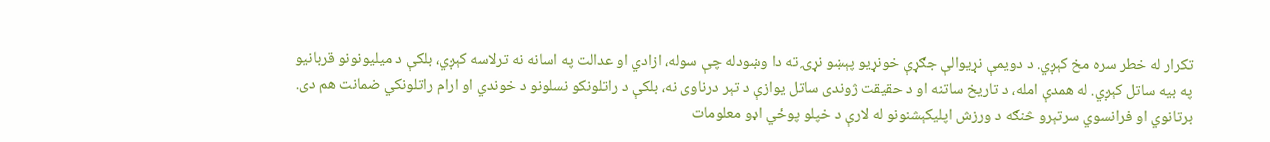تکرار له خطر سره مخ کېږي. د دویمې نړیوالې جګړې خونړیو پېښو نړۍ ته دا وښودله چې سوله، ازادي او عدالت په اسانه نه ترلاسه کېږي، بلکې د میلیونونو قربانیو په بیه ساتل کېږي. له همدې امله، د تاریخ ساتنه او د حقیقت ژوندی ساتل یوازې د تېر درناوی نه، بلکې د راتلونکو نسلونو د خوندي او ارام راتلونکي ضمانت هم دی.
برتانوي او فرانسوي سرتېرو څنګه د ورزش اپلیکېشنونو له لارې د خپلو پوځي اډو معلومات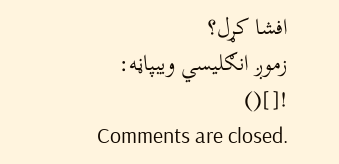افشا کړل؟
زموږ انګلیسي ویبپاڼه:
![]()
Comments are closed.